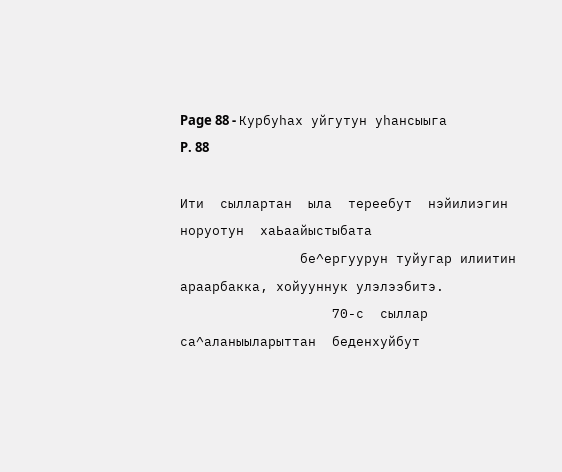Page 88 - Курбуһах уйгутун уһансыыга
P. 88

Ити  сыллартан  ыла  тереебут  нэйилиэгин  норуотун  хаЬаайыстыбата
               бе^ергуурун туйугар илиитин араарбакка, хойууннук улэлээбитэ.
                   70-с  сыллар  са^аланыыларыттан  беденхуйбут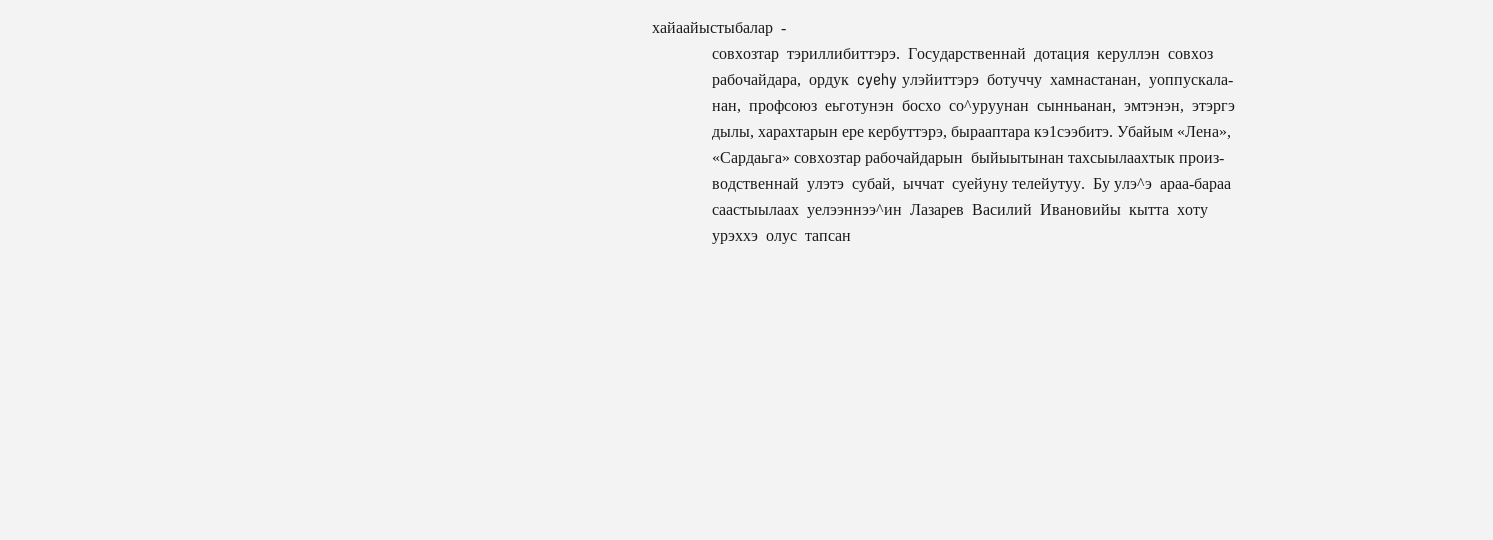хайаайыстыбалар  -
               совхозтар  тэриллибиттэрэ.  Государственнай  дотация  керуллэн  совхоз
               рабочайдара,  ордук  cyehy улэйиттэрэ  ботуччу  хамнастанан,  уоппускала-
               нан,  профсоюз  еьготунэн  босхо  со^уруунан  сынньанан,  эмтэнэн,  этэргэ
               дылы, харахтарын ере кербуттэрэ, бырааптара кэ1сээбитэ. Убайым «Лена»,
               «Сардаьга» совхозтар рабочайдарын  быйыытынан тахсыылаахтык произ-
               водственнай  улэтэ  субай,  ыччат  суейуну телейутуу.  Бу улэ^э  араа-бараа
               саастыылаах  уелээннээ^ин  Лазарев  Василий  Ивановийы  кытта  хоту
               урэххэ  олус  тапсан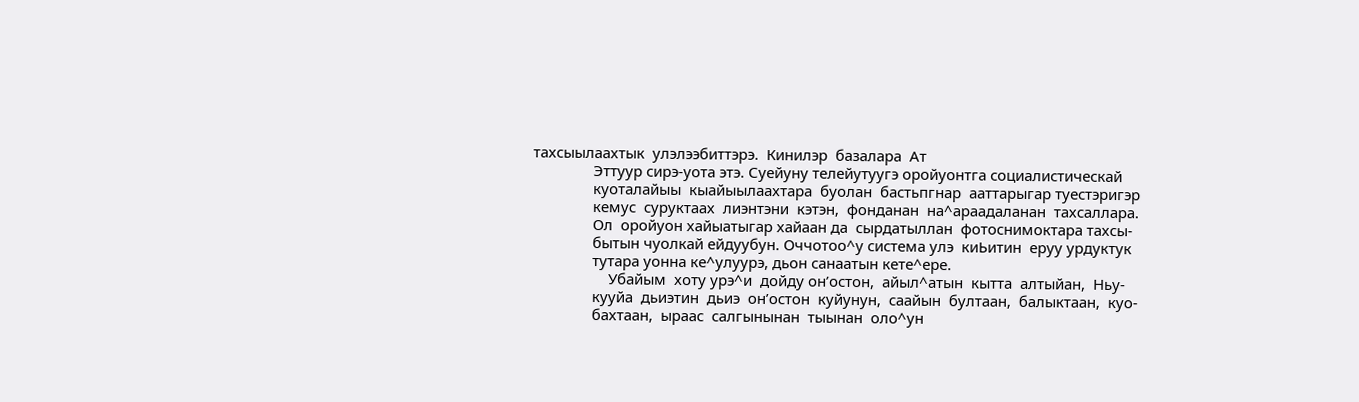тахсыылаахтык  улэлээбиттэрэ.  Кинилэр  базалара  Ат
               Эттуур сирэ-уота этэ. Суейуну телейутуугэ оройуонтга социалистическай
               куоталайыы  кыайыылаахтара  буолан  бастьпгнар  ааттарыгар туестэригэр
               кемус  суруктаах  лиэнтэни  кэтэн,  фонданан  на^араадаланан  тахсаллара.
               Ол  оройуон хайыатыгар хайаан да  сырдатыллан  фотоснимоктара тахсы-
               бытын чуолкай ейдуубун. Оччотоо^у система улэ  киЬитин  еруу урдуктук
               тутара уонна ке^улуурэ, дьон санаатын кете^ере.
                   Убайым  хоту урэ^и  дойду он’остон,  айыл^атын  кытта  алтыйан,  Ньу-
               кууйа  дьиэтин  дьиэ  он’остон  куйунун,  саайын  бултаан,  балыктаан,  куо-
               бахтаан,  ыраас  салгынынан  тыынан  оло^ун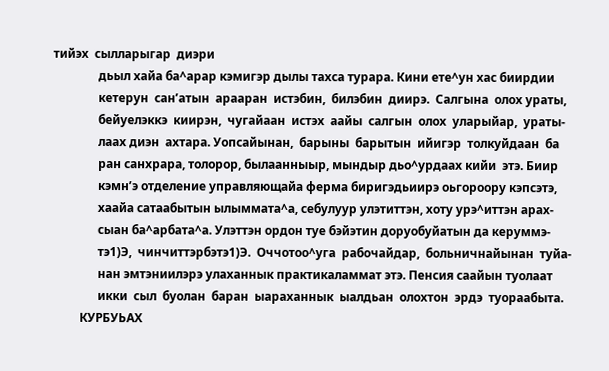тийэх  сылларыгар  диэри
               дьыл хайа ба^арар кэмигэр дылы тахса турара. Кини ете^ун хас биирдии
               кетерун  сан’атын  арааран  истэбин,  билэбин  диирэ.  Салгына  олох ураты,
               бейуелэккэ  киирэн,  чугайаан  истэх  аайы  салгын  олох  уларыйар,  ураты-
               лаах диэн  ахтара. Уопсайынан,  барыны  барытын  ийигэр  толкуйдаан  ба
               ран санхрара, толорор, былаанныыр, мындыр дьо^урдаах кийи  этэ. Биир
               кэмн’э отделение управляющайа ферма биригэдьиирэ оьгороору кэпсэтэ,
               хаайа сатаабытын ылыммата^а, себулуур улэтиттэн, хоту урэ^иттэн арах-
               сыан ба^арбата^а. Улэттэн ордон туе бэйэтин доруобуйатын да керуммэ-
               тэ1)Э,  чинчиттэрбэтэ1)Э.  Оччотоо^уга  рабочайдар,  больничнайынан  туйа-
               нан эмтэниилэрэ улаханнык практикаламмат этэ. Пенсия саайын туолаат
               икки  сыл  буолан  баран  ыараханнык  ыалдьан  олохтон  эрдэ  туораабыта.
         КУРБУЬАХ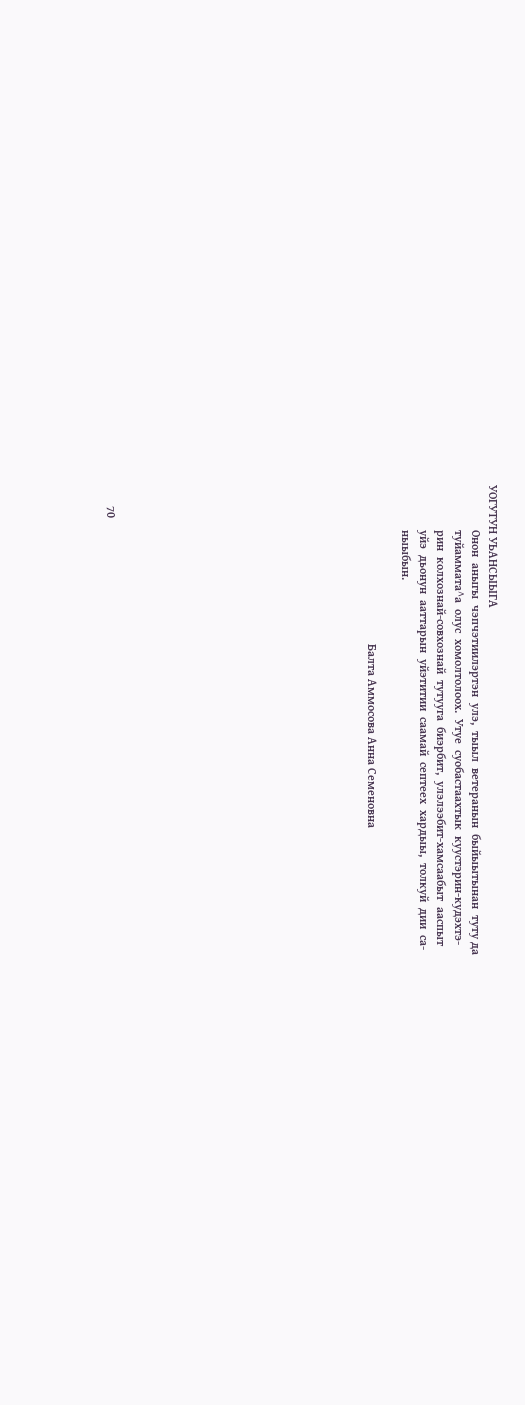УОГУТУН УЬАНСЫЫГА
               Онон  аныгы  чэпчэтиилэртэн  улэ,  тыыл  ветеранын  быйыытынан  туту да
               туйаммата^а  олус  хомолтолоох.  Утуе  суобастаахтык  куустэрин-кудэхтэ-
               рин  колхознай-совхознай  тутууга  биэрбит,  улэлээбит-хамсаабыт  ааспыт
               уйэ  дьонун  ааттарын  уйэтитии  саамай  септеех  хардыы,  толкуй  дии  са-
               ныыбын.

                                                     Балта Аммосова Анна Семеновна














       70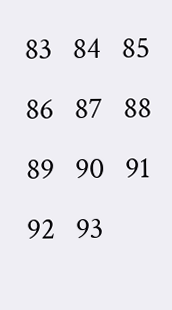83   84   85   86   87   88   89   90   91   92   93